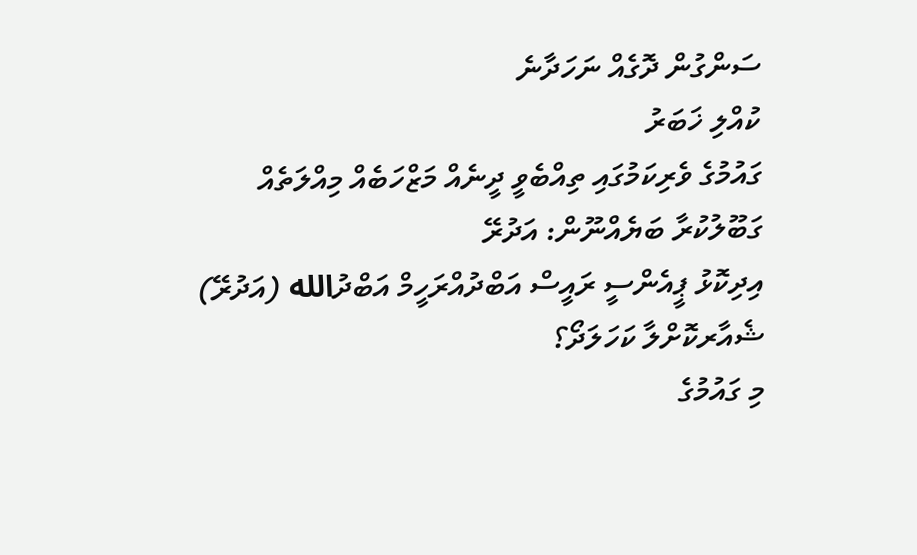ސަންގުން ދޮގެއް ނަހަދާނެ
ކުއްލި ޚަބަރު
ގައުމުގެ ވެރިކަމުގައި ތިއްބެވީ ދީނެއް މަޒްހަބެއް މިއްލަތެއް ގަބޫލުކުރާ ބަޔެއްނޫން: އަދުރޭ
އިދިކޮޅު ޕީއެންސީ ރައީސް އަބްދުއްރަހީމް އަބްދުالله (އަދުރޭ)
ޝެއާރކޮށްލާ ކަހަލަދޯ؟
މި ގައުމުގެ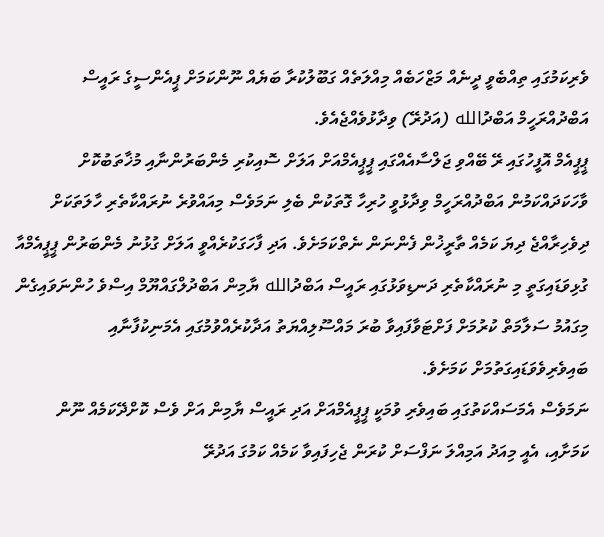ވެރިކަމުގައި ތިއްބެވީ ދީނެއް މަޒްހަބެއް މިއްލަތެއް ގަބޫލުކުރާ ބަޔެއް ނޫންކަމަށް ޕީއެންސީގެ ރައީސް އަބްދުއްރަހީމް އަބްދުالله (އަދުރޭ) ވިދާޅުވެއްޖެއެވެ.
ޕީޕީއެމް އޮފީހުގައި ރޭ ބޭއްވި ޖަލްސާއެއްގައި ޕީޕީއެމްއަށް އަލަށް ސޮއިކުރި މެންބަރުންނާއި މުޚާތަބުކޮށް ވާހަކަދައްކަމުން އަބްދުއްރަހީމް ވިދާޅުވީ ހުރިހާ ގޮތަކުން ބެލި ނަމަވެސް މިއައްވުރެ ނުރައްކާތެރި ހާލަތަކަށް ދިވެހިރާއްޖެ ދިޔަ ކަމެއް ތާރީޚުން ފެންނަން ނެތްކަމަށެވެ. އަދި ފާހަގަކުރެއްވީ އަލަށް ގުޅުނު މެންބަރުން ޕީޕީއެމްއާ ގުޅިވަޑައިގަތީ މި ނުރައްކާތެރި ދަނޑިވަޅުގައި ރައީސް އަބްދުالله ޔާމިން އަބްދުލްގައްޔޫމް އިސްވެ ހުންނަވައިގެން މިގައުމު ސަލާމަތް ކުރުމަށް ފަށްޓަވާފައިވާ ބުރަ މައްސޫލިއްޔަތު އަދާކުރެއްވުމުގައި އެމަނިކުފާނާއި ބައިވެރިވެވަޑައިގަތުމަށް ކަމަށެވެ.
ނަމަވެސް އެމަސައްކަތުގައި ބައިވެރި ވުމަކީ ޕީޕީއެމްއަށް އަދި ރައީސް ޔާމިން އަށް ވެސް ކޮށްދޭކަމެއް ނޫން ކަމަށާއި، އެއީ މިއަދު އަމިއްލަ ނަފްސަށް ކުރަން ޖެހިފައިވާ ކަމެއް ކަމުގަ އަދުރޭ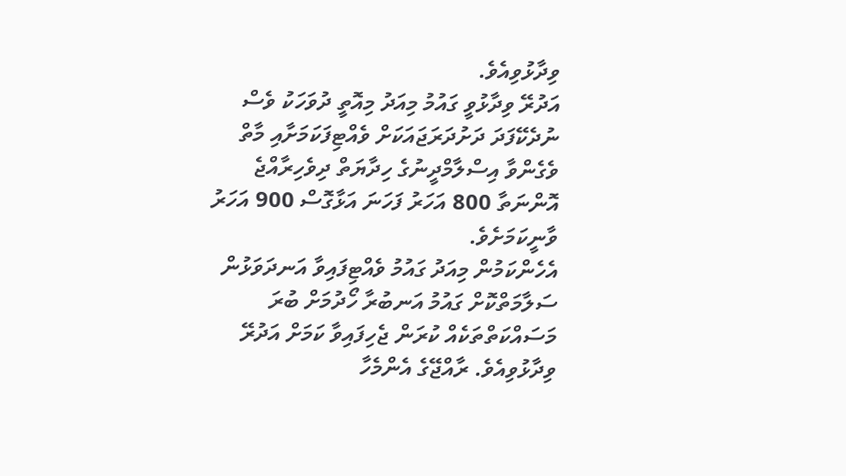ވިދާޅުވިއެވެ.
އަދުރޭ ވިދާޅުވީ ގައުމު މިއަދު މިއޮތީ ދުވަހަކު ވެސް ނުދެކޭފަދަ ދަށުދަރަޖައަކަށް ވެއްޓިފަކަމަށާއި މާތް ވެގެންވާ އިސްލާމްދީނުގެ ހިދާޔަތް ދިވެހިރާއްޖެ އޮންނަތާ 800 އަހަރު ފަހަނަ އަޅާގޮސް 900 އަހަރު ވާނީކަމަށެވެ.
އެހެންކަމުން މިއަދު ގައުމު ވެއްޓިފައިވާ އަނދަވަޅުން ސަލާމަތްކޮށް ގައުމު އަނބުރާ ހޯދުމަށް ބުރަ މަސައްކަތްތަކެއް ކުރަން ޖެހިފައިވާ ކަމަށް އަދުރޭ ވިދާޅުވިއެވެ. ރާއްޖޭގެ އެންމެހާ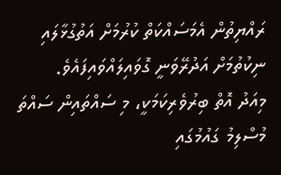ރައްޔިތުން އެމަސައްކަތް ކުރުމަށް އަތުގުޅާލައި ނިކުތުމަށް އަދުރޭވަނީ ގޮވައިލައްވައިފައެވެ.
މިއަދު އޮތް ބިރުވެރިކަމަކީ، މި ސައްތައިން ސައްތަ މުސްލިމު ގައުމުގައި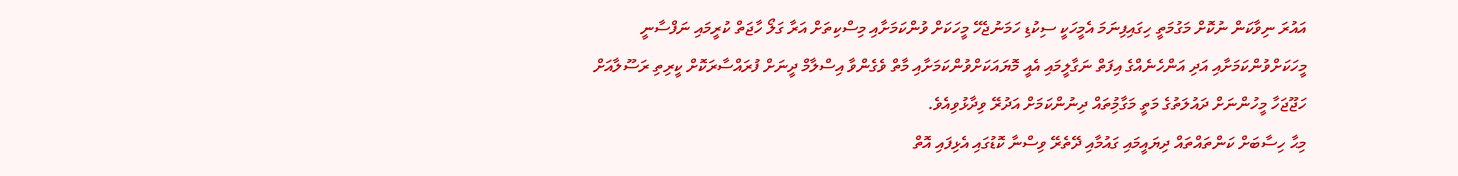އައުރަ ނިވާކަން ނުކޮށް މަގުމަތީ ހިގައިފިނަމަ އެމީހަކީ ސިކުޑި ހަމަނުޖެހޭ މީހަކަށް ވުންކަމަށާއި މިސްކިތަށް އަރާ ގަލޯ ހާޖަތް ކުރީމައި ނަފްސާނީ މީހަކަށްވުންކަމަށާއި އަދި އަންހެނެއްގެ އިފަތް ނަގާލީމައި އެއީ މޮޔައަކަށްވުންކަމަށާއި މާތް ވެގެންވާ އިސްލާމް ދީނަށް ފުރައްސާރަކޮށް ކީރިތި ރަސޫލާއަށް ހަޖޫޖަހާ މީހުންނަށް ދައުލަތުގެ މަތީ މަގާމިުތައް ދިނުންކަމަށް އަދުރޭ ވިދާޅުވިއެވެ.
މިޙާ ހިސާބަށް ކަންތައްތައް ދިޔައީމައި ގައުމާއި ދޭތެރޭ ވިސްނާ ކޮޑުގައި އެޅިފައި އޮތް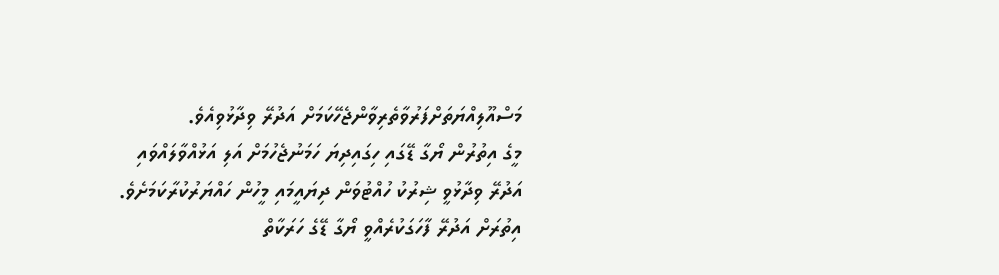މަސްއޫލިއްޔަތަށްފަރުވާތެރިވާންޖެހޭކަމަށް އަދުރޭ ވިދާޅުވިއެވެ.
މީގެ އިތުރުން ޔޯގާ ޑޭގައި ހިގައިދިޔަ ހަމަނުޖެހުމަށް އަލި އަޅުއްވާލައްވައި އަދުރޭ ވިދާޅުވީ ޝިރުކު ހުއްޓުވަން ދިޔައީމައި މީހުން ހައްޔަރުކުރާކަމަށެވެ. އިތުރަށް އަދުރޭ ފާހަގަކުރެއްވީ ޔޯގާ ޑޭގެ ހަރަކާތް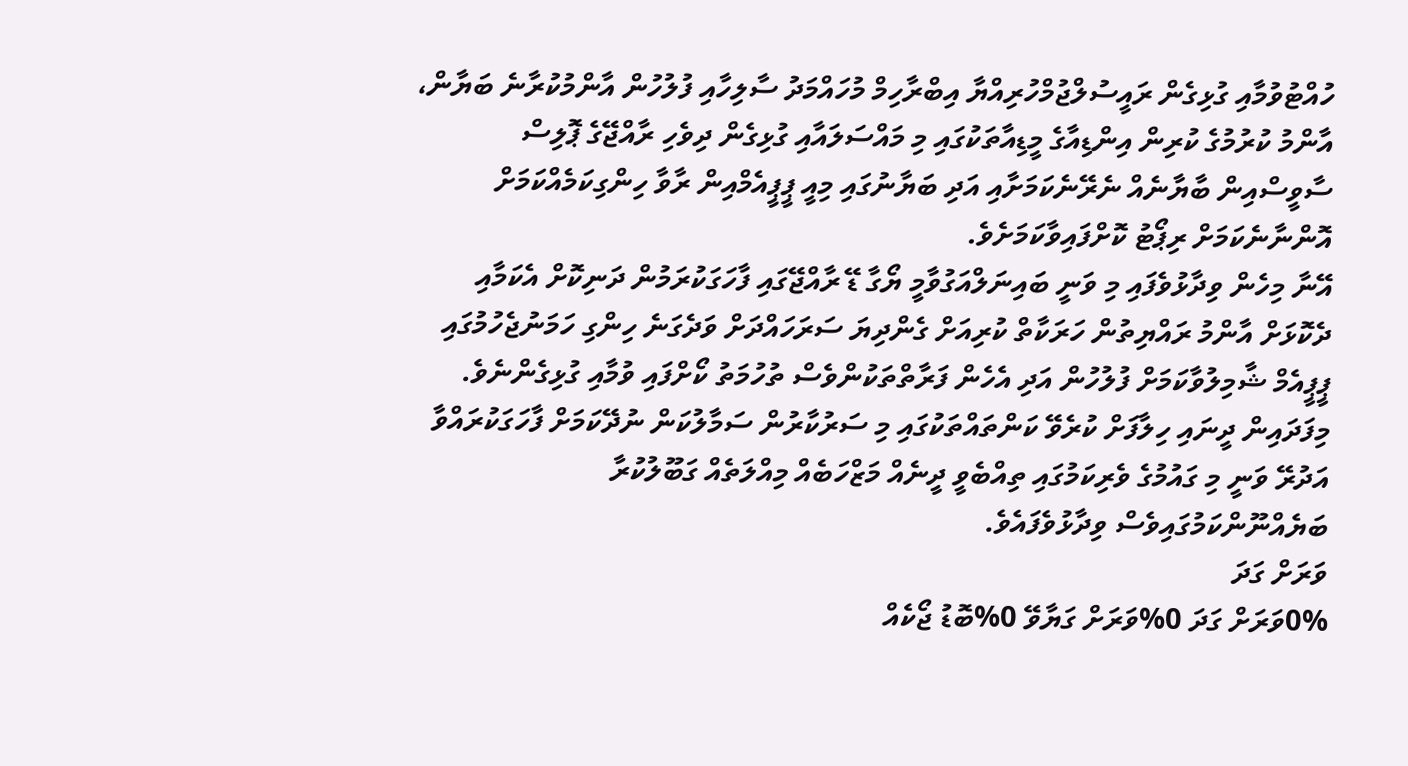ހުއްޓުވުމާއި ގުޅިގެން ރައީސުލްޖުމްހުރިއްޔާ އިބްރާހިމް މުހައްމަދު ސާލިހާއި ފުލުހުން އާންމުކުރާނެ ބަޔާން، އާންމު ކުރުމުގެ ކުރިން އިންޑިއާގެ މީޑިއާތަކުގައި މި މައްސަލައާއި ގުޅިގެން ދިވެހި ރާއްޖޭގެ ޕޮލިސް ސާވީސްއިން ބާޔާނެއް ނެރޭނެކަމަށާއި އަދި ބަޔާނުގައި މިއީ ޕީޕީއެމްއިން ރާވާ ހިންގިކަމެއްކަމަށް އޮންނާނެކަމަށް ރިޕޯޓު ކޮށްފައިވާކަމަށެވެ.
އޭނާ މިހެން ވިދާޅުވެފައި މި ވަނީ ބައިނަލްއަގުވާމީ ޔޯގާ ޑޭ ރާއްޖޭގައި ފާހަގަކުރަމުން ދަނިކޮށް އެކަމާއި ދެކޮޅަށް އާންމު ރައްޔިތުން ހަރަކާތް ކުރިއަށް ގެންދިޔަ ސަރަހައްދަށް ވަދެގަނެ ހިންގި ހަމަނުޖެހުމުގައި ޕީޕީއެމް ޝާމިލުވާކަމަށް ފުލުހުން އަދި އެހެން ފަރާތްތަކުންވެސް ތުހުމަތު ކޯށްފައި ވުމާއި ގުޅިގެންނެވެ.
މިފަދައިން ދީނައި ހިލާފަށް ކުރެވޭ ކަންތައްތަކުގައި މި ސަރުކާރުން ސަމާލުކަން ނުދޭކަމަށް ފާހަގަކުރައްވާ އަދުރޭ ވަނީ މި ގައުމުގެ ވެރިކަމުގައި ތިއްބެވީ ދީނެއް މަޒްހަބެއް މިއްލަތެއް ގަބޫލުކުރާ ބަޔެއްނޫންކަމުގައިވެސް ވިދާޅުވެފައެވެ.
ވަރަށް ގަދަ
0%ވަރަށް ގަދަ 0%ވަރަށް ގަޔާވޭ 0%ބޮޑު ޖޯކެއް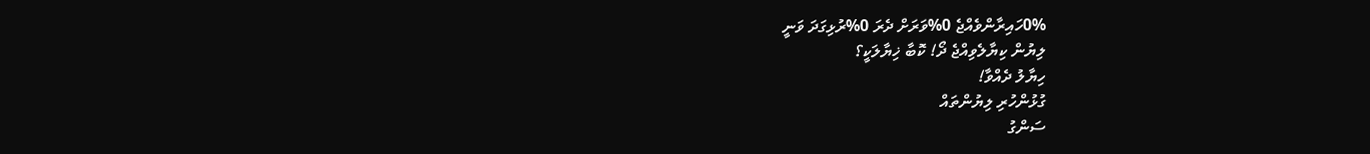0%ހައިރާންވެއްޖެ 0%ވަރަށް ދެރަ 0%ރުޅިގަދަ ވަނީ
ލިޔުން ކިޔާލެވިއްޖެ ދޯ! ކޮބާ ޚިޔާލަކީ؟
ހިޔާލު ދެއްވާ!
ގުޅުންހުރި ލިޔުންތައް
ސަންގު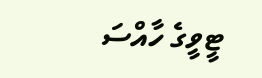ޓީވީގެ ހާއްސަ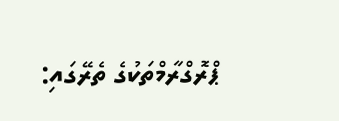ޕްރޮގްރާމްތަކުގެ ތެރޭގައި: